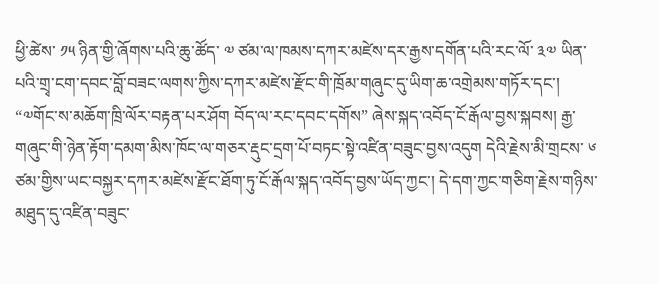ཕྱི་ཚེས་ ༡༥ ཉིན་གྱི་ཞོགས་པའི་ཆུ་ཚོད་ ༧ ཙམ་ལ་ཁམས་དཀར་མཛེས་དར་རྒྱས་དགོན་པའི་རང་ལོ་ ༣༧ ཡིན་པའི་གྲྭ་ངག་དབང་བློ་བཟང་ལགས་ཀྱིས་དཀར་མཛེས་རྫོང་གི་ཁྲོམ་གཞུང་དུ་ཡིག་ཆ་འགྲེམས་གཏོར་དང་། “༧གོང་ས་མཆོག་ཁྲི་ལོར་བརྟན་པར་ཤོག བོད་ལ་རང་དབང་དགོས” ཞེས་སྐད་འབོད་ངོ་རྒོལ་བྱས་སྐབས། རྒྱ་གཞུང་གི་ཉེན་རྟོག་དམག་མིས་ཁོང་ལ་གཅར་རྡུང་དྲག་པོ་བཏང་སྟེ་འཛིན་བཟུང་བྱས་འདུག དེའི་རྗེས་མི་གྲངས་ ༦ ཙམ་གྱིས་ཡང་བསྐྱར་དཀར་མཛེས་རྫོང་ཐོག་ཏུ་ངོ་རྒོལ་སྐད་འབོད་བྱས་ཡོད་ཀྱང་། དེ་དག་ཀྱང་གཅིག་རྗེས་གཉིས་མཐུད་དུ་འཛིན་བཟུང་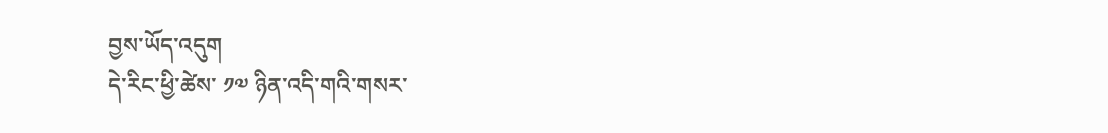བྱས་ཡོད་འདུག
དེ་རིང་ཕྱི་ཚེས་ ༡༧ ཉིན་འདི་གའི་གསར་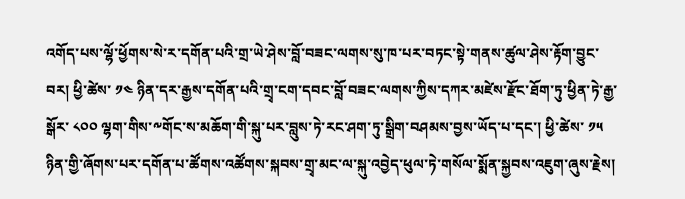འགོད་པས་ལྷོ་ཕྱོགས་སེ་ར་དགོན་པའི་གྲ་ཡེ་ཤེས་བློ་བཟང་ལགས་སུ་ཁ་པར་བཏང་སྟེ་གནས་ཚུལ་ཤེས་རྟོག་བྱུང་བར། ཕྱི་ཚེས་ ༡༤ ཉིན་དར་རྒྱས་དགོན་པའི་གྲྭ་ངག་དབང་བློ་བཟང་ལགས་ཀྱིས་དཀར་མཛེས་རྫོང་ཐོག་ཏུ་ཕྱིན་ཏེ་རྒྱ་སྒོར་ ༨༠༠ ལྷག་གིས་༸གོང་ས་མཆོག་གི་སྐུ་པར་བླུས་ཏེ་རང་ཤག་ཏུ་སྒྲིག་བཤམས་བྱས་ཡོད་པ་དང་། ཕྱི་ཚེས་ ༡༥ ཉིན་གྱི་ཞོགས་པར་དགོན་པ་ཚོགས་འཚོགས་སྐབས་གྲྭ་མང་ལ་སྐུ་འབྱེད་ཕུལ་ཏེ་གསོལ་སྨོན་སྐྱབས་འཇུག་ཞུས་རྗེས།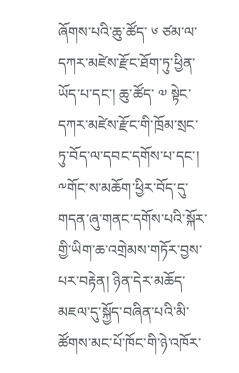ཞོགས་པའི་ཆུ་ཚོད་ ༦ ཙམ་ལ་དཀར་མཛེས་རྫོང་ཐོག་ཏུ་ཕྱིན་ཡོད་པ་དང་། ཆུ་ཚོད་ ༧ སྟེང་དཀར་མཛེས་རྫོང་གི་ཁྲོམ་སྲང་ཏུ་བོད་ལ་དབང་དགོས་པ་དང་། ༸གོང་ས་མཆོག་ཕྱིར་བོད་དུ་གདན་ཞུ་གནང་དགོས་པའི་སྐོར་གྱི་ཡིག་ཆ་འགྲེམས་གཏོར་བྱས་པར་བརྟེན། ཉིན་དེར་མཆོད་མཇལ་དུ་སྐྱོད་བཞིན་པའི་མི་ཚོགས་མང་པོ་ཁོང་གི་ཉེ་འཁོར་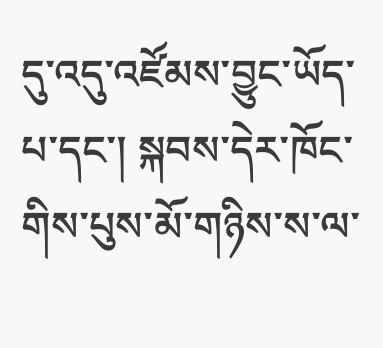དུ་འདུ་འཛོམས་བྱུང་ཡོད་པ་དང་། སྐབས་དེར་ཁོང་གིས་པུས་མོ་གཉིས་ས་ལ་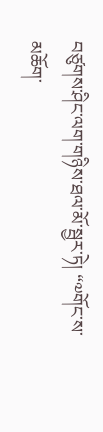བཙུགས་ཤིང་ལག་གཉིས་ཐལ་མོ་སྦྱར་ཏེ། “༧གོང་ས་མཆོག་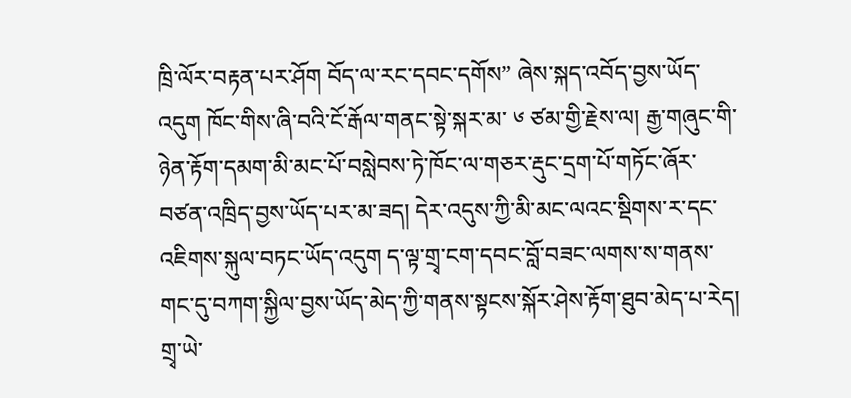ཁྲི་ལོར་བརྟན་པར་ཤོག བོད་ལ་རང་དབང་དགོས” ཞེས་སྐད་འབོད་བྱས་ཡོད་འདུག ཁོང་གིས་ཞི་བའི་ངོ་རྒོལ་གནང་སྟེ་སྐར་མ་ ༦ ཙམ་གྱི་རྗེས་ལ། རྒྱ་གཞུང་གི་ཉེན་རྟོག་དམག་མི་མང་པོ་བསླེབས་ཏེ་ཁོང་ལ་གཅར་རྡུང་དྲག་པོ་གཏོང་ཞོར་བཙན་འཁྲིད་བྱས་ཡོད་པར་མ་ཟད། དེར་འདུས་ཀྱི་མི་མང་ལའང་སྡིགས་ར་དང་འཇིགས་སྐུལ་བཏང་ཡོད་འདུག ད་ལྟ་གྲྭ་ངག་དབང་བློ་བཟང་ལགས་ས་གནས་གང་དུ་བཀག་སྐྱིལ་བྱས་ཡོད་མེད་ཀྱི་གནས་སྟངས་སྐོར་ཤེས་རྟོག་ཐུབ་མེད་པ་རེད།
གྲྭ་ཡེ་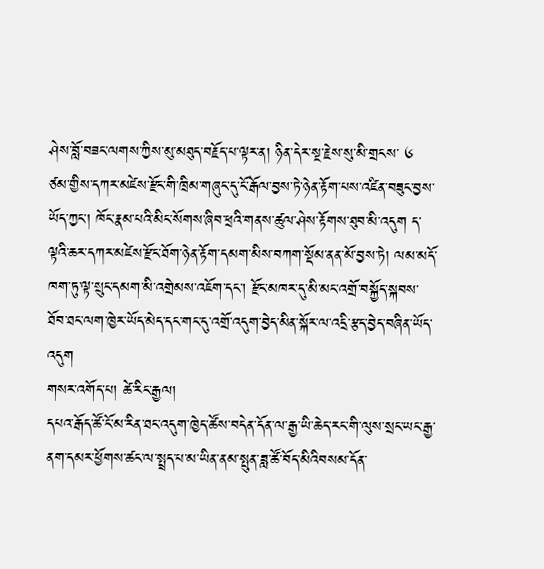ཤེས་བློ་བཟང་ལགས་ཀྱིས་མུ་མཐུད་བརྗོད་པ་ལྟར་ན། ཉིན་དེར་སྔ་རྗེས་སུ་མི་གྲངས་ ༦ ཙམ་གྱིས་དཀར་མཛེས་རྫོང་གི་ཁྲིམ་གཞུང་དུ་ངོ་རྒོལ་བྱས་ཏེ་ཉེན་རྟོག་པས་འཛིན་བཟུང་བྱས་ཡོད་ཀྱང་། ཁོང་རྣམ་པའི་མིང་སོགས་ཞིབ་ཕྲའི་གནས་ཚུལ་ཤེས་རྟོགས་ཐུབ་མི་འདུག ད་ལྟའི་ཆར་དཀར་མཛེས་རྫོང་ཐོག་ཉེན་རྟོག་དམག་མིས་བཀག་སྡོམ་ནན་མོ་བྱས་ཏེ། ལམ་མདོ་ཁག་ཏུ་ལྟ་སྲུང་དམག་མི་འགྲེམས་འཇོག་དང་། རྫོང་མཁར་དུ་མི་མང་འགྲོ་བསྐྱོད་སྐབས་ཐོབ་ཐང་ལག་ཁྱེར་ཡོད་མེད་དང་གང་དུ་འགྲོ་འདུག་བྱེད་མིན་སྐོར་ལ་འདྲི་རྩད་བྱེད་བཞིན་ཡོད་འདུག
གསར་འགོད་པ། ཚེ་རིང་རྒྱལ།
དཔའ་རྒོད་ཚོ་ངོ་མ་རིན་ཐང་འདུག་ཁྱེད་ཚོས་བདེན་དོན་ལ་རྒྱ་ཡི་ཆེད་རང་གི་ལུས་སྲང་ཡང་རྒྱ་ནག་དམར་ཕྱོགས་ཚང་ལ་སྤྲད་པ་མ་ཡིན་ནམ་སྤུན་ཟླ་ཚོ་བོད་མིའིབསམ་དོན་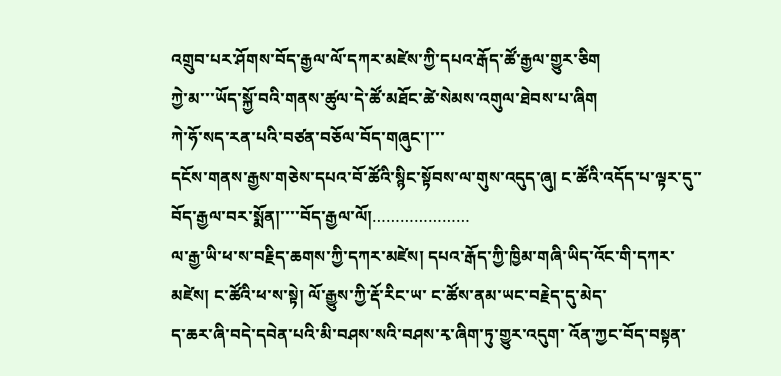འགྲུབ་པར་ཤོགས་བོད་རྒྱལ་ལོ་དཀར་མཛེས་ཀྱི་དཔའ་རྒོད་ཚོ་རྒྱལ་གྱུར་ཅིག
ཀྱེ་མ་་་ཡོད་སྐྱོ་བའི་གནས་ཚུལ་དེ་ཚོ་མཐོང་ཚེ་སེམས་འགུལ་ཐེབས་པ་ཞིག
ཀེ་ཧོ་སད་རན་པའི་བཙན་བཅོལ་བོད་གཞུང་།་་་
དངོས་གནས་རྒྱས་གཅེས་དཔའ་བོ་ཚོའི་སྙིང་སྟོབས་ལ་གུས་འདུད་ཞུ། ང་ཚོའི་འདོད་པ་ལྟར་དུ་་བོད་རྒྱལ་བར་སྨོན།་་་་བོད་རྒྱལ་ལོ།…………………
ལ་རྒྱ་ཡི་ཕ་ས་བརྗིད་ཆགས་ཀྱི་དཀར་མཛེས། དཔའ་རྒོད་ཀྱི་ཁྱིམ་གཞི་ཡིད་འོང་གི་དཀར་མཛེས། ང་ཚོའི་ཕ་ས་སྟེ། ལོ་རྒྱུས་ཀྱི་རྡོ་རིང་ཡ་ ང་ཚོས་ནམ་ཡང་བརྗེད་དུ་མེད་
ད་ཆར་ཞི་བདེ་དབེན་པའི་མི་བཤས་སའི་བཤས་རྭ་ཞིག་ཏུ་གྱུར་འདུག་ འོན་ཀྱང་བོད་བསྟན་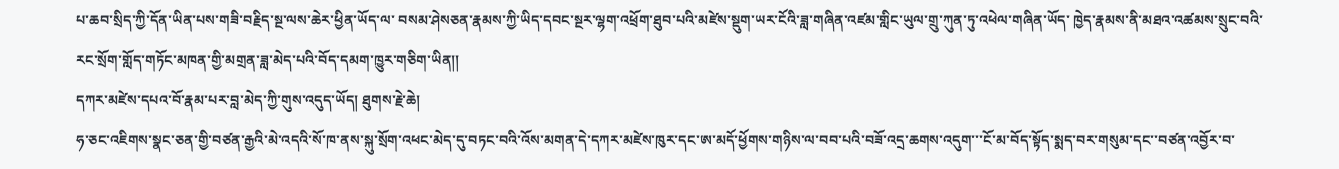པ་ཆབ་སྲིད་ཀྱི་དོན་ཡིན་པས་གཟི་བརྗིད་སྔ་ལས་ཆེར་ཕྱིན་ཡོད་ལ་ བསམ་ཤེསཅན་རྣམས་ཀྱི་ཡིད་དབང་སྔར་ལྷག་འཕྲོག་ཐུབ་པའི་མཛེས་སྡུག་ཡར་ངོའི་ཟླ་གཞིན་འཛམ་གླིང་ཡུལ་གྲུ་ཀུན་ཏུ་འཕེལ་གཞིན་ཡོད་ ཁྱེད་རྣམས་ནི་མཐའ་འཚམས་སྲུང་བའི་རང་སྲོག་གློད་གཏོང་མཁན་གྱི་མགྲན་ཟླ་མེད་པའི་བོད་དམག་ཁྱུར་གཅིག་ཡིན།།
དཀར་མཛེས་དཔའ་བོ་རྣམ་པར་བླ་མེད་ཀྱི་གུས་འདུད་ཡོད། ཐུགས་རྗེ་ཆེ།
ཧ་ཅང་འཇིགས་སྣང་ཅན་གྱི་བཙན་རྒྱའི་མེ་འདའི་སོ་ཁ་ནས་སྐུ་སྲོག་འཕང་མེད་དུ་བཏང་བའི་འོས་མགན་དེ་དཀར་མཛེས་ཁུར་དང་ཨ་མདོ་ཕྱོགས་གཉིས་ལ་བབ་པའི་བཟོ་འདྲ་ཆགས་འདུག་་་ངོ་མ་བོད་སྟོད་སྨད་བར་གསུམ་དང་་བཙན་འབྱོར་བ་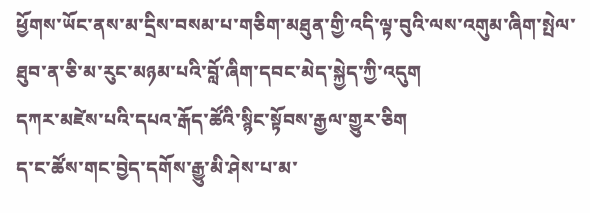ཕྱོགས་ཡོང་ནས་མ་དྲིས་བསམ་པ་གཅིག་མཐུན་གྱི་འདི་ལྟ་བུའི་ལས་འགུམ་ཞིག་སྤེལ་ཐུབ་ན་ཅི་མ་རུང་མཉམ་པའི་བློ་ཞིག་དབང་མེད་སྐྱེད་ཀྱི་འདུག
དཀར་མཛེས་པའི་དཔའ་རྒོད་ཚོའི་སྙིང་སྟོབས་རྒྱལ་གྱུར་ཅིག
ད་ང་ཚོས་གང་བྱེད་དགོས་རྒྱུ་མི་ཤེས་པ་མ་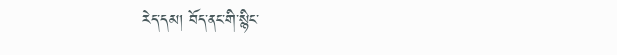རེད་དམ། བོད་ནང་གི་སྙིང་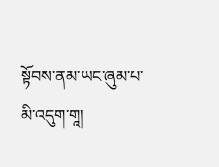སྟོབས་ནམ་ཡང་ཞུམ་པ་མི་འདུག་གཱ།